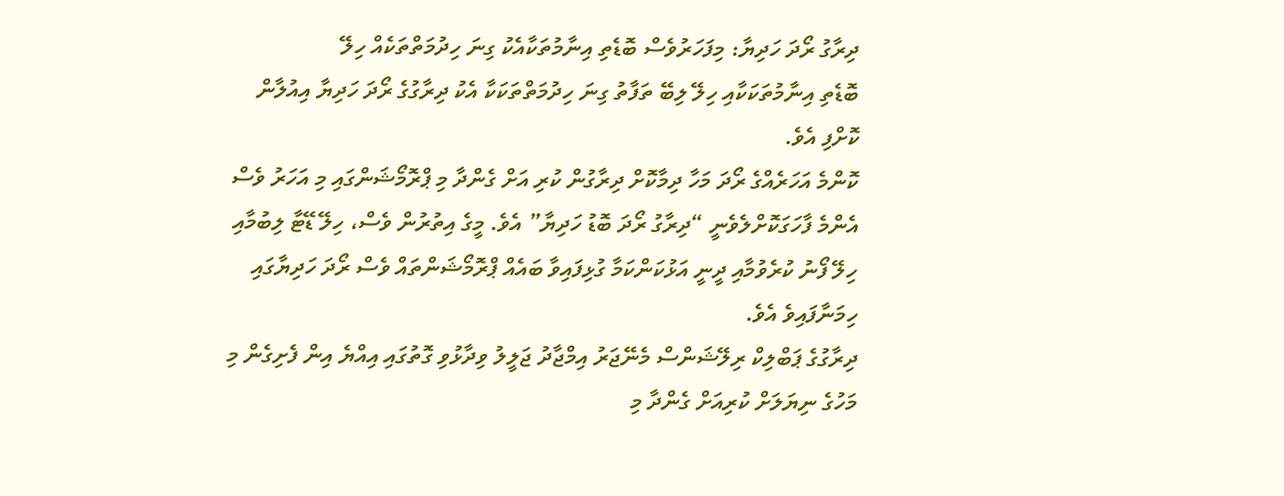ދިރާގު ރޯދަ ހަދިޔާ: މިފަހަރުވެސް ބޮޑެތި އިނާމުތަކާއެކު ގިނަ ހިދުމަތްތަކެއް ހިލޭ
ބޮޑެތި އިނާމުތަކަކާއި ހިލޭ ލިބޭ ތަފާތު ގިނަ ހިދުމަތްތަކަކާ އެކު ދިރާގުގެ ރޯދަ ހަދިޔާ އިއުލާން ކޮށްފި އެވެ.
ކޮންމެ އަހަރެއްގެ ރޯދަ މަހާ ދިމާކޮށް ދިރާގުން ކުރި އަށް ގެންދާ މި ޕްރޮމޯޝަންގައި މި އަހަރު ވެސް އެންމެ ފާހަގަކޮށްލެވެނީ “ދިރާގު ރޯދަ ބޮޑު ހަދިޔާ” އެވެ. މީގެ އިތުރުން ވެސް، ހިލޭ ޑޭޓާ ލިބުމާއި ހިލޭ ފޯނު ކުރެވުމާއި ދީނީ އަޅުކަންކަމާ ގުޅިފައިވާ ބައެއް ޕްރޮމޯޝަންތައް ވެސް ރޯދަ ހަދިޔާގައި ހިމަނާފައިވެ އެވެ.
ދިރާގުގެ ޕަބްލިކް ރިލޭޝަންސް މެނޭޖަރު އިމްޖާދު ޖަލީލު ވިދާޅުވި ގޮތުގައި އިއްޔެ އިން ފެށިގެން މި މަހުގެ ނިޔަލަށް ކުރިއަށް ގެންދާ މި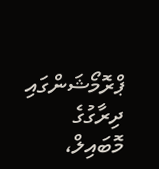ޕްރޮމޯޝަންގައި ދިރާގުގެ މޮބައިލް،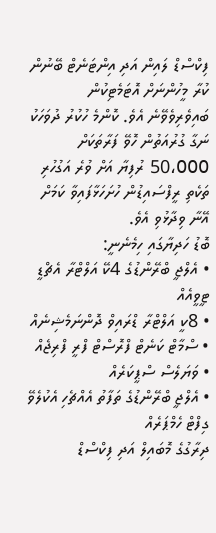ފިކްސްޑް ލައިން އަދި އިންޓަނެޓް ބޭނުން ކުރާ މީހުންނަށް އޮޓަމެޓިކުން ބައިވެރިވެވޭނެ އެވެ. ކޮންމެ ހުކުރު ދުވަހަކު ނަގާ ގުރުއަތުން ހޮވޭ ފަރާތަކަށް 50،000 ރުފިޔާ އަށް ވުރެ އަގުހުރި ތަކެތި ރީފްސައިޑުން ހުށަހަޅާފައިވާ ކަމަށް އޭނާ ވިދާޅުވި އެވެ.
ބޮޑު ހަދިޔާގައި ހިމެނެނީ:
• އެލްޖީ ބްރޭންޑުގެ 4ކޭ އަލްޓްރާ އެޗްޑީ ޓީވީއެއް
• 8ކީ އަލްޓްރާ ޑްރައިވް ދޮންނަމެޝިނެއް
• ސްމާޓް ކަނެޓް ފްރޮސްޓް ފްރީ ފްރިޖެއް
• ވަޔަލެސް ސްޕީކަރެއް
• އެލްޖީ ބްރޭންޑުގެ ތަފާތު އެއްޗެހި އެކުލެވޭ ގިފްޓް ހެމްޕަރެއް
ދިރާގުގެ މޮބައިލް އަދި ފިކްސްޑް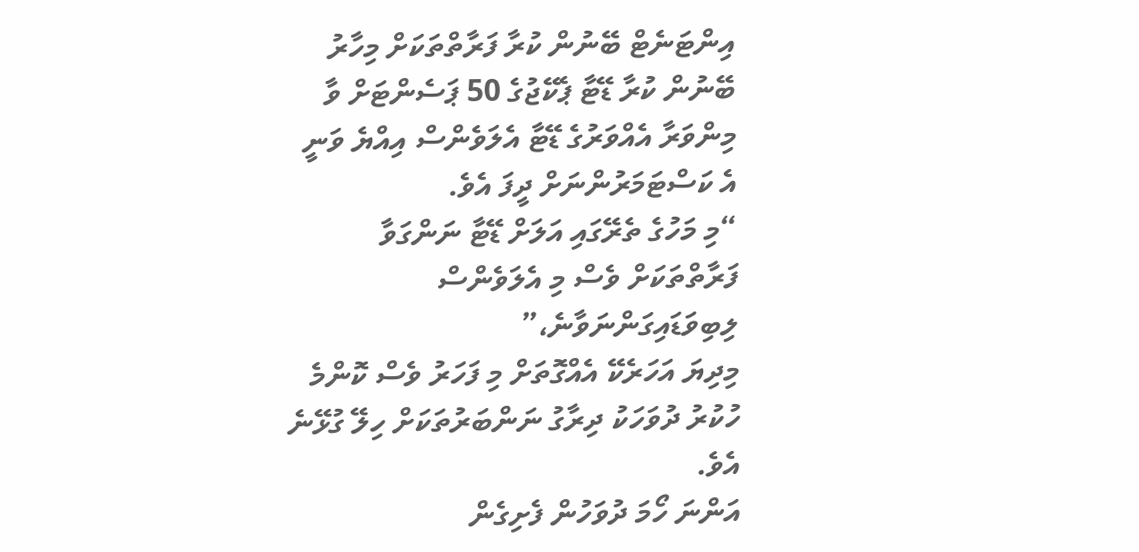އިންޓަނެޓް ބޭނުން ކުރާ ފަރާތްތަކަށް މިހާރު ބޭނުން ކުރާ ޑޭޓާ ޕެކޭޖުގެ 50 ޕަސެންޓަށް ވާ މިންވަރާ އެއްވަރުގެ ޑޭޓާ އެލަވެންސް އިއްޔެ ވަނީ އެ ކަސްޓަމަރުންނަށް ދީފަ އެވެ.
“މި މަހުގެ ތެރޭގައި އަލަށް ޑޭޓާ ނަންގަވާ ފަރާތްތަކަށް ވެސް މި އެލަވެންސް ލިބިވަޑައިގަންނަވާނެ،”
މިދިޔަ އަހަރެކޭ އެއްގޮތަށް މި ފަހަރު ވެސް ކޮންމެ ހުކުރު ދުވަހަކު ދިރާގު ނަންބަރުތަކަށް ހިލޭ ގުޅޭނެ އެވެ.
އަންނަ ހޯމަ ދުވަހުން ފެށިގެން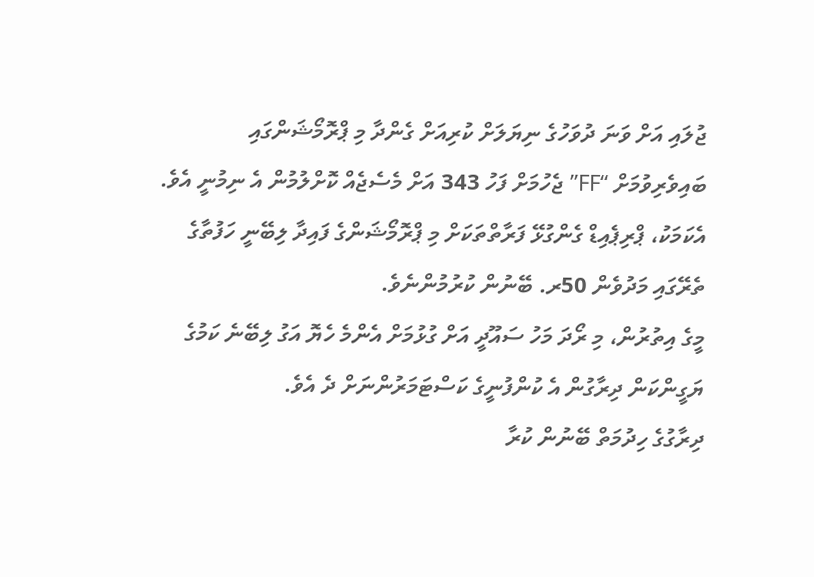ޖުލައި އަށް ވަނަ ދުވަހުގެ ނިޔަލަށް ކުރިއަށް ގެންދާ މި ޕްރޮމޯޝަންގައި ބައިވެރިވުމަށް “FF” ޖެހުމަށް ފަހު 343 އަށް މެސެޖެއް ކޮށްލުމުން އެ ނިމުނީ އެވެ. އެކަމަކު، ޕްރިޕެއިޑް ގެންގުޅޭ ފަރާތްތަކަށް މި ޕްރޮމޯޝަންގެ ފައިދާ ލިބޭނީ ހަފުތާގެ ތެރޭގައި މަދުވެން 50ރ. ބޭނުން ކުރުމުންނެވެ.
މީގެ އިތުރުން، މި ރޯދަ މަހު ސައޫދީ އަށް ގުޅުމަށް އެންމެ ހެޔޮ އަގު ލިބޭނެ ކަމުގެ ޔަގީންކަން ދިރާގުން އެ ކުންފުނީގެ ކަސްޓަމަރުންނަށް ދެ އެވެ.
ދިރާގުގެ ހިދުމަތް ބޭނުން ކުރާ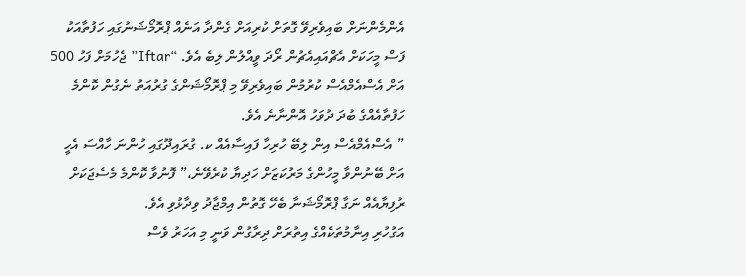އެންމެންނަށް ބައިވެރިވޭ ގޮތަށް ކުރިއަށް ގެންދާ އަނެއް ޕްރޮމޯޝަނުގައި ހަފުތާއަކު ފަސް މީހަކަށް އެޗްއައިއެޗުން ރޯދަ ވީއްލުން ލިބެ އެވެ. “Iftar” ޖެހުމަށް ފަހު 500 އަށް އެސްއެމްއެސް ކުރުމުން ބައިވެރިވޭ މި ޕްރޮމޯޝަންގެ ގުރުއަތު ނެގުން ކޮންމެ ހަފުތާއެއްގެ ބުދަ ދުވަހު އޮންނާނެ އެވެ.
” އެސްއެމްއެސް އިން ލިބޭ ހުރިހާ ފައިސާއެއް ކ. ގުރައިދޫގައި ހުންނަ ހާއްސަ އެހީ އަށް ބޭނުންވާ މީހުންގެ މަރުކަޒަށް ހަދިޔާ ކުރެވޭނެ،” ފޮނުވާ ކޮންމެ މެސެޖަކަށް ރުފިޔާއެއް ނަގާ ޕްރޮމޯޝަނާ ބެހޭ ގޮތުން އިމްޖާދު ވިދާޅުވި އެވެ.
އަގުހުރި އިނާމުތަކެއްގެ އިތުރަށް ދިރާގުން ވަނީ މި އަހަރު ވެސް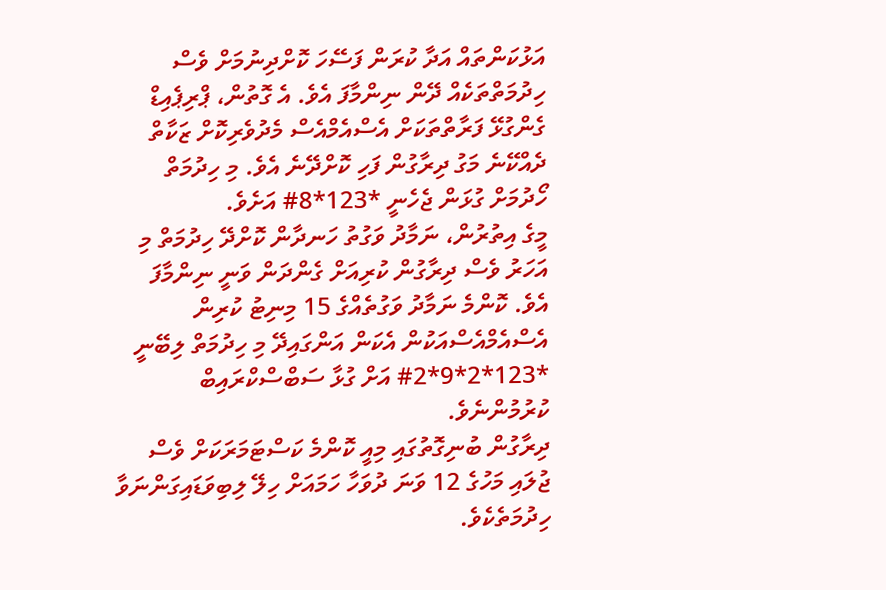އަޅުކަންތައް އަދާ ކުރަން ފަސޭހަ ކޮށްދިނުމަށް ވެސް ހިދުމަތްތަކެއް ދޭން ނިންމާފަ އެވެ. އެ ގޮތުން، ޕްރިޕެއިޑް ގެންގުޅޭ ފަރާތްތަކަށް އެސްއެމްއެސް މެދުވެރިކޮށް ޒަކާތް ދެއްކޭނެ މަގު ދިރާގުން ފަހި ކޮށްދޭނެ އެވެ. މި ހިދުމަތް ހޯދުމަށް ގުޅަން ޖެހެނީ *123*8# އަށެވެ.
މީގެ އިތުރުން، ނަމާދު ވަގުތު ހަނދާން ކޮށްދޭ ހިދުމަތް މި އަހަރު ވެސް ދިރާގުން ކުރިއަށް ގެންދަން ވަނީ ނިންމާފަ އެވެ. ކޮންމެ ނަމާދު ވަގުތެއްގެ 15 މިނިޓު ކުރިން އެސްއެމްއެސްއަކުން އެކަން އަންގައިދޭ މި ހިދުމަތް ލިބޭނީ *123*2*9*2# އަށް ގުޅާ ސަބްސްކްރައިބް ކުރުމުންނެވެ.
ދިރާގުން ބުނިގޮތުގައި މިއީ ކޮންމެ ކަސްޓަމަރަކަށް ވެސް ޖުލައި މަހުގެ 12 ވަނަ ދުވަހާ ހަމައަށް ހިލޭ ލިބިވަޑައިގަންނަވާ ހިދުމަތެކެވެ.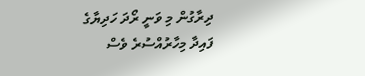ދިރާގުން މި ވަނީ ރޯދަ ހަދިޔާގެ ފައިދާ މިހާރުއްސުރެ ވެސް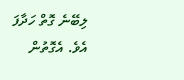ލިބޭނެ ގޮތް ހަދާފަ އެވެ. އެގޮތުން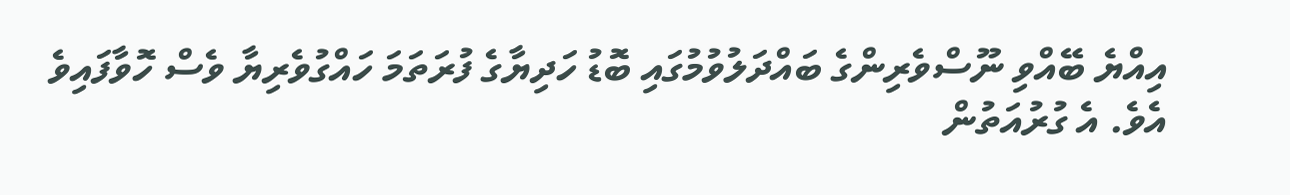އިއްޔެ ބޭއްވި ނޫސްވެރިންގެ ބައްދަލުވުމުގައި ބޮޑު ހަދިޔާގެ ފުރަތަމަ ހައްގުވެރިޔާ ވެސް ހޮވާފައިވެ އެވެ. އެ ގުރުއަތުން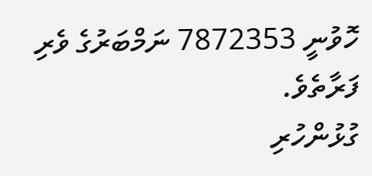ހޮވުނީ 7872353 ނަމްބަރުގެ ވެރި ފަރާތެވެ.
ގުޅުންހުރި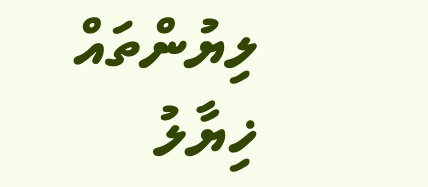ލިޔުންތައް
ޚިޔާލު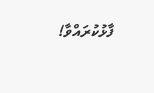ފާޅުކުރައްވާ!